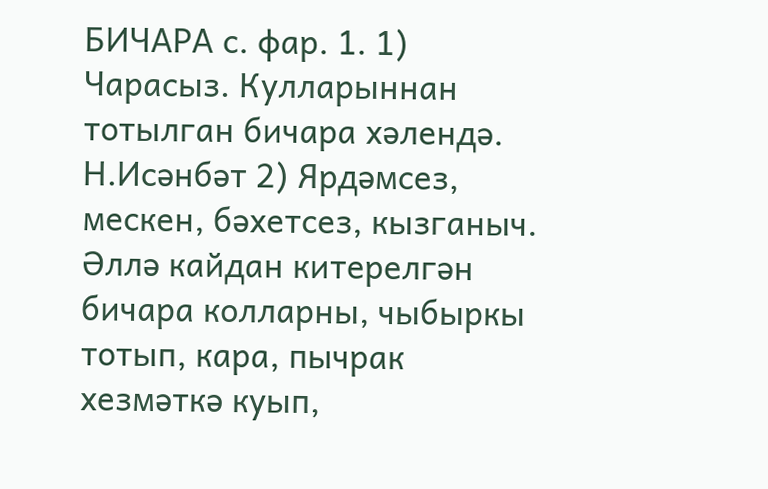БИЧАРА с. фар. 1. 1) Чарасыз. Кулларыннан тотылган бичара хәлендә. Н.Исәнбәт 2) Ярдәмсез, мескен, бәхетсез, кызганыч. Әллә кайдан китерелгән бичара колларны, чыбыркы тотып, кара, пычрак хезмәткә куып,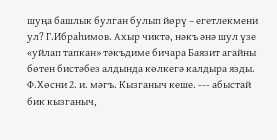шуңа башлык булган булып йөрү – егетлекмени ул? Г.Ибраһимов. Ахыр чиктә, нәкъ әнә шул үзе «уйлап тапкан» тәкъдиме бичара Баязит агайны бөтен бистәбез алдында көлкегә калдыра язды. Ф.Хөсни 2. и. мәгъ. Кызганыч кеше. --- абыстай бик кызганыч,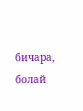бичара, болай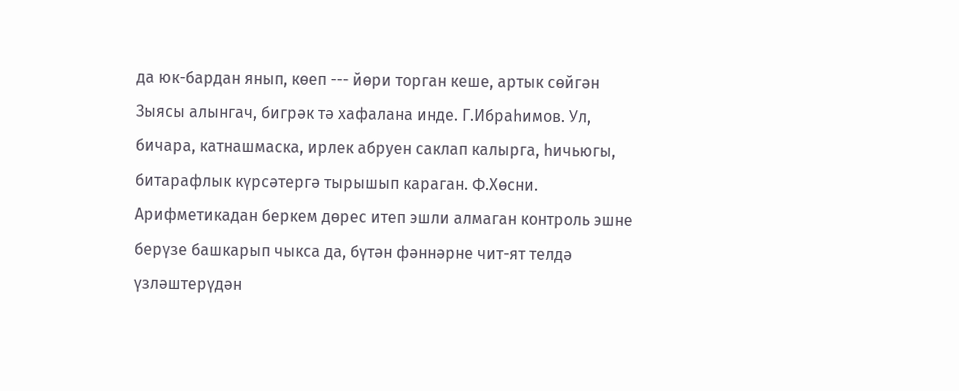да юк-бардан янып, көеп --- йөри торган кеше, артык сөйгән Зыясы алынгач, бигрәк тә хафалана инде. Г.Ибраһимов. Ул, бичара, катнашмаска, ирлек абруен саклап калырга, һичьюгы, битарафлык күрсәтергә тырышып караган. Ф.Хөсни. Арифметикадан беркем дөрес итеп эшли алмаган контроль эшне берүзе башкарып чыкса да, бүтән фәннәрне чит-ят телдә үзләштерүдән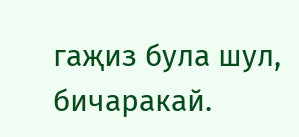гаҗиз була шул, бичаракай.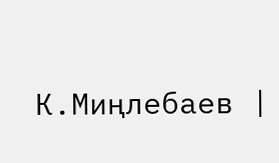К.Миңлебаев |